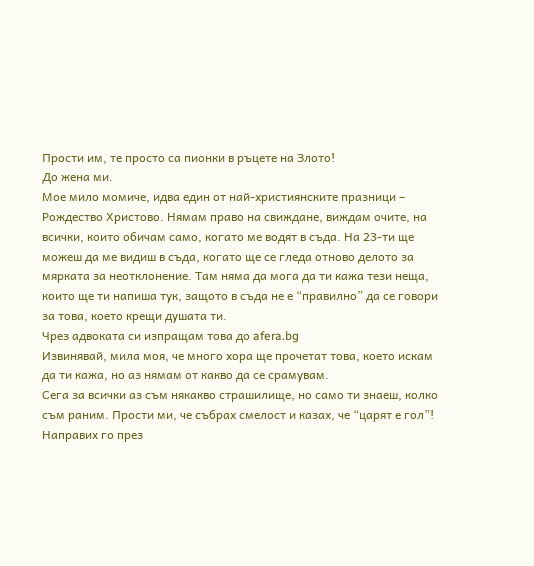Прости им, те просто са пионки в ръцете на Злото!
До жена ми.
Мое мило момиче, идва един от най-християнските празници – Рождество Христово. Нямам право на свиждане, виждам очите, на всички, които обичам само, когато ме водят в съда. На 23-ти ще можеш да ме видиш в съда, когато ще се гледа отново делото за мярката за неотклонение. Там няма да мога да ти кажа тези неща, които ще ти напиша тук, защото в съда не е “правилно” да се говори за това, което крещи душата ти.
Чрез адвоката си изпращам това до afera.bg
Извинявай, мила моя, че много хора ще прочетат това, което искам да ти кажа, но аз нямам от какво да се срамувам.
Сега за всички аз съм някакво страшилище, но само ти знаеш, колко съм раним. Прости ми, че събрах смелост и казах, че “царят е гол”! Направих го през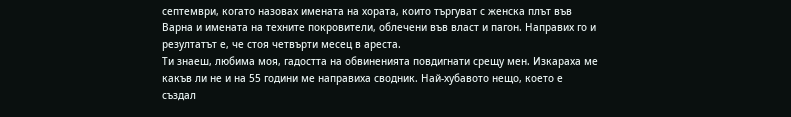септември, когато назовах имената на хората, които търгуват с женска плът във Варна и имената на техните покровители, облечени във власт и пагон. Направих го и резултатът е, че стоя четвърти месец в ареста.
Ти знаеш, любима моя, гадостта на обвиненията повдигнати срещу мен. Изкараха ме какъв ли не и на 55 години ме направиха сводник. Най-хубавото нещо, което е създал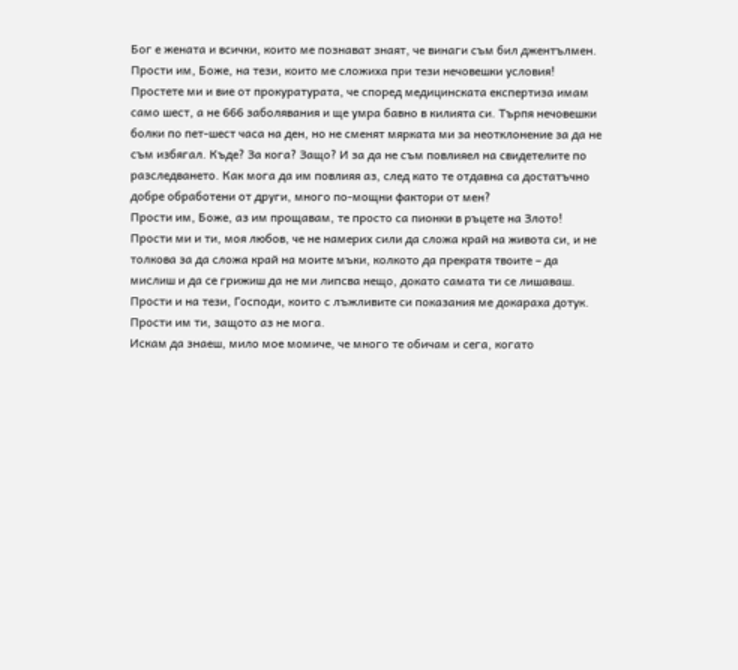Бог е жената и всички, които ме познават знаят, че винаги съм бил джентълмен.
Прости им, Боже, на тези, които ме сложиха при тези нечовешки условия! Простете ми и вие от прокуратурата, че според медицинската експертиза имам само шест, а не 666 заболявания и ще умра бавно в килията си. Търпя нечовешки болки по пет-шест часа на ден, но не сменят мярката ми за неотклонение за да не съм избягал. Къде? За кога? Защо? И за да не съм повлияел на свидетелите по разследването. Как мога да им повлияя аз, след като те отдавна са достатъчно добре обработени от други, много по-мощни фактори от мен?
Прости им, Боже, аз им прощавам, те просто са пионки в ръцете на Злото!
Прости ми и ти, моя любов, че не намерих сили да сложа край на живота си, и не толкова за да сложа край на моите мъки, колкото да прекратя твоите – да мислиш и да се грижиш да не ми липсва нещо, докато самата ти се лишаваш.
Прости и на тези, Господи, които с лъжливите си показания ме докараха дотук. Прости им ти, защото аз не мога.
Искам да знаеш, мило мое момиче, че много те обичам и сега, когато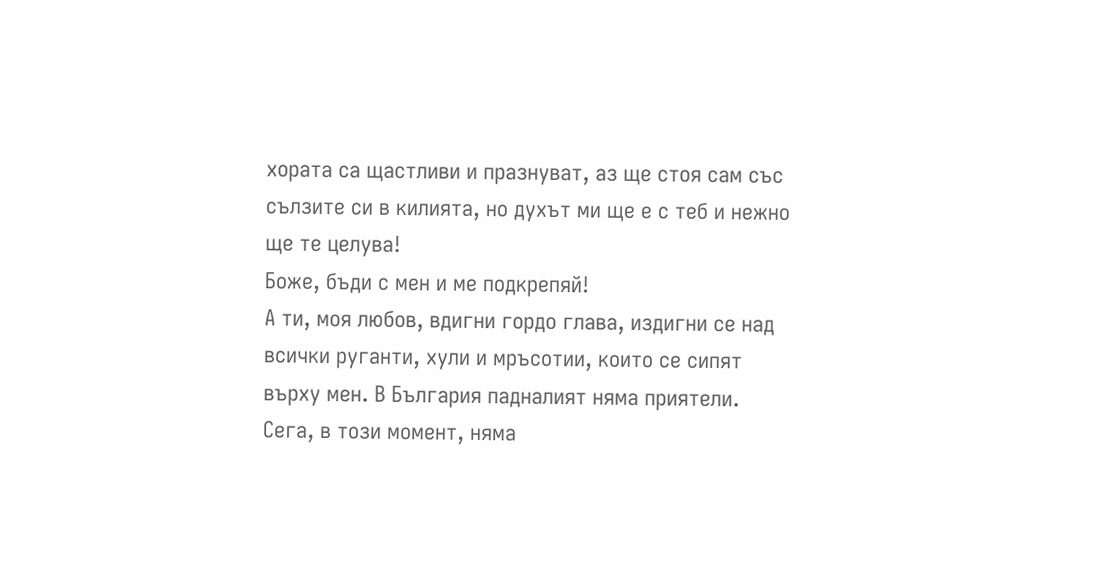хората са щастливи и празнуват, аз ще стоя сам със сълзите си в килията, но духът ми ще е с теб и нежно ще те целува!
Боже, бъди с мен и ме подкрепяй!
А ти, моя любов, вдигни гордо глава, издигни се над всички руганти, хули и мръсотии, които се сипят върху мен. В България падналият няма приятели.
Сега, в този момент, няма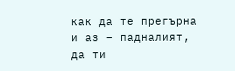как да те прегърна и аз – падналият, да ти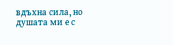вдъхна сила, но душата ми е с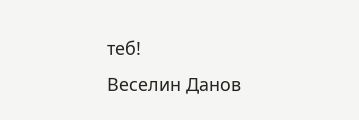теб!
Веселин Данов